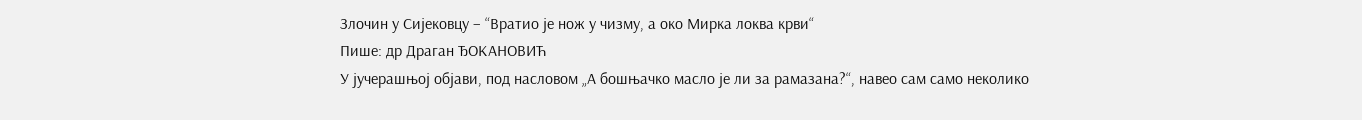Злочин у Сијековцу – “Вратио је нож у чизму, а око Мирка локва крви“
Пише: др Драган ЂОКАНОВИЋ
У јучерашњој објави, под насловом „А бошњачко масло је ли за рамазана?“, навео сам само неколико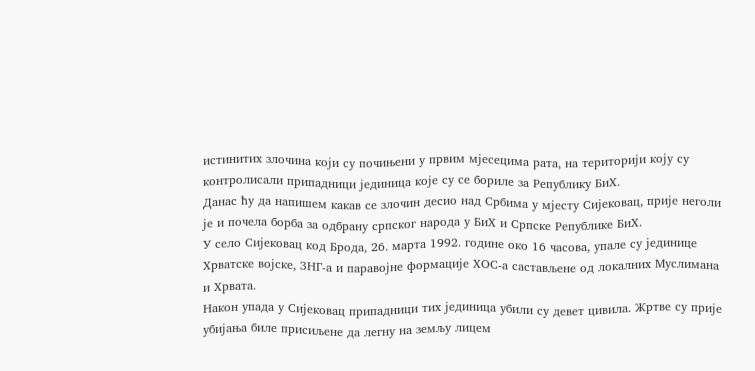истинитих злочина који су почињени у првим мјесецима рата, на територији коју су контролисали припадници јединица које су се бориле за Републику БиХ.
Данас ћу да напишем какав се злочин десио над Србима у мјесту Сијековац, прије неголи је и почела борба за одбрану српског народа у БиХ и Српске Републике БиХ.
У село Сијековац код Брода, 26. марта 1992. године око 16 часова, упале су јединице Хрватске војске, ЗНГ-а и паравојне формације ХОС-а састављене од локалних Муслимана и Хрвата.
Након упада у Сијековац припадници тих јединица убили су девет цивила. Жртве су прије убијања биле присиљене да легну на земљу лицем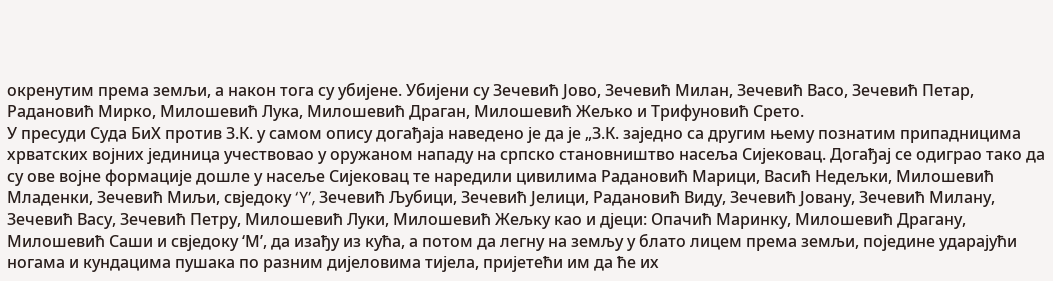окренутим према земљи, а након тога су убијене. Убијени су Зечевић Јово, Зечевић Милан, Зечевић Васо, Зечевић Петар, Радановић Мирко, Милошевић Лука, Милошевић Драган, Милошевић Жељко и Трифуновић Срето.
У пресуди Суда БиХ против З.К. у самом опису догађаја наведено је да је „З.К. заједно са другим њему познатим припадницима хрватских војних јединица учествовао у оружаном нападу на српско становништво насеља Сијековац. Догађај се одиграо тако да су ове војне формације дошле у насеље Сијековац те наредили цивилима Радановић Марици, Васић Недељки, Милошевић Младенки, Зечевић Миљи, свједоку ‘Y’, Зечевић Љубици, Зечевић Јелици, Радановић Виду, Зечевић Јовану, Зечевић Милану, Зечевић Васу, Зечевић Петру, Милошевић Луки, Милошевић Жељку као и дјеци: Опачић Маринку, Милошевић Драгану, Милошевић Саши и свједоку ‘М’, да изађу из кућа, а потом да легну на земљу у блато лицем према земљи, поједине ударајући ногама и кундацима пушака по разним дијеловима тијела, пријетећи им да ће их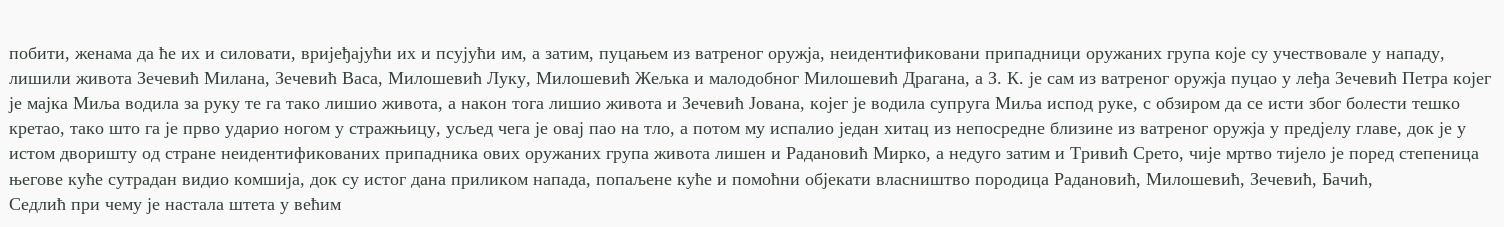побити, женама да ће их и силовати, вријеђајући их и псујући им, а затим, пуцањем из ватреног оружја, неидентификовани припадници оружаних група које су учествовале у нападу, лишили живота Зечевић Милана, Зечевић Васа, Милошевић Луку, Милошевић Жељка и малодобног Милошевић Драгана, а З. К. је сам из ватреног оружја пуцао у леђа Зечевић Петра којег је мајка Миља водила за руку те га тако лишио живота, а након тога лишио живота и Зечевић Јована, којег је водила супруга Миља испод руке, с обзиром да се исти због болести тешко кретао, тако што га је прво ударио ногом у стражњицу, усљед чега је овај пао на тло, а потом му испалио један хитац из непосредне близине из ватреног оружја у предјелу главе, док је у истом дворишту од стране неидентификованих припадника ових оружаних група живота лишен и Радановић Мирко, а недуго затим и Тривић Срето, чије мртво тијело је поред степеница његове куће сутрадан видио комшија, док су истог дана приликом напада, попаљене куће и помоћни објекати власништво породица Радановић, Милошевић, Зечевић, Бачић,
Седлић при чему је настала штета у већим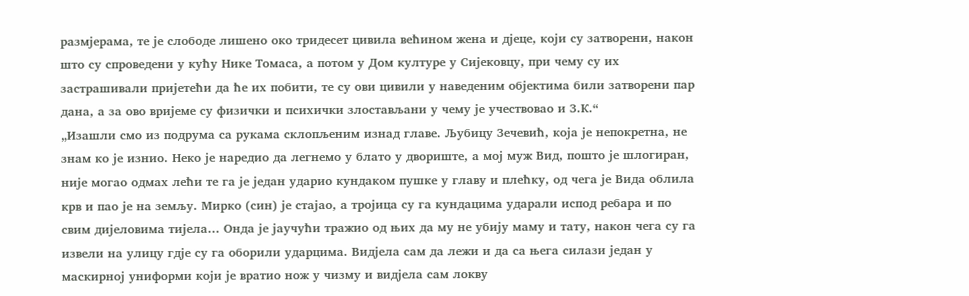размјерама, те је слободе лишено око тридесет цивила већином жена и дјеце, који су затворени, након што су спроведени у кућу Нике Томаса, а потом у Дом културе у Сијековцу, при чему су их застрашивали пријетећи да ће их побити, те су ови цивили у наведеним објектима били затворени пар дана, а за ово вријеме су физички и психички злостављани у чему је учествовао и З.К.“
„Изашли смо из подрума са рукама склопљеним изнад главе. Љубицу Зечевић, која је непокретна, не знам ко је изнио. Неко је наредио да легнемо у блато у двориште, а мој муж Вид, пошто је шлогиран, није могао одмах лећи те га је један ударио кундаком пушке у главу и плећку, од чега је Вида облила крв и пао је на земљу. Мирко (син) је стајао, а тројица су га кундацима ударали испод ребара и по свим дијеловима тијела… Онда је јаучући тражио од њих да му не убију маму и тату, након чега су га извели на улицу гдје су га оборили ударцима. Видјела сам да лежи и да са њега силази један у маскирној униформи који је вратио нож у чизму и видјела сам локву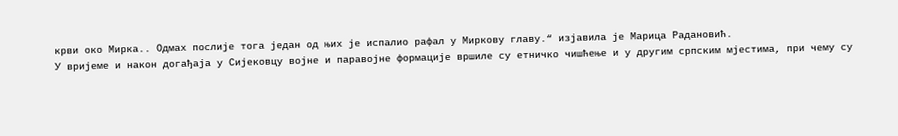крви око Мирка.. Одмах послије тога један од њих је испалио рафал у Миркову главу.“ изјавила је Марица Радановић.
У вријеме и након догађаја у Сијековцу војне и паравојне формације вршиле су етничко чишћење и у другим српским мјестима, при чему су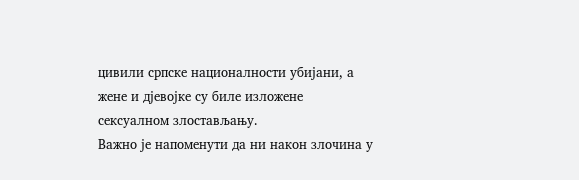цивили српске националности убијани, а жене и дјевојке су биле изложене сексуалном злостављању.
Важно је напоменути да ни након злочина у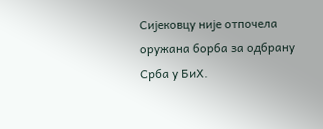Сијековцу није отпочела оружана борба за одбрану Срба у БиХ.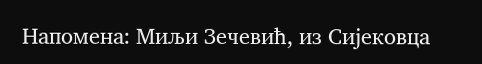Напомена: Миљи Зечевић, из Сијековца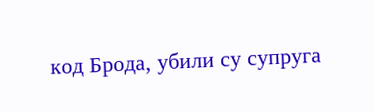код Брода, убили су супруга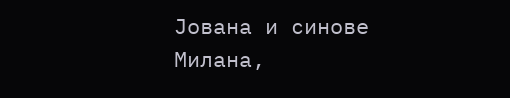Јована и синове Милана,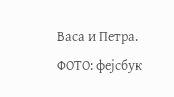Васа и Петра.
ФОТО: фејсбук